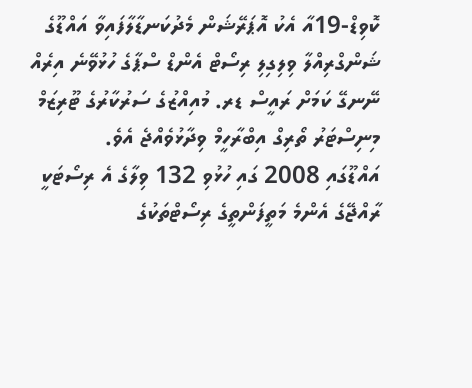ކޮވިޑް-19އާ އެކު އޮޕަރޭޝަން މެދުކަނޑާލާފައިވާ އައްޑޫގެ ޝަންގްރިއްލާ ވިލިގިލި ރިސޯޓް އެންޑް ސްޕާގެ ހުޅުވޭނެ އިރެއް ނޭނގޭ ކަމަށް ރައީސް ޑރ. މުއިއްޒުގެ ސަރުކާރުގެ ޓޫރިޒަމް މިނިސްޓަރު ތޯރިގް އިބްރާހީމް ވިދާޅުވެއްޖެ އެވެ.
އައްޑޫގައި 2008 ގައި ހުޅުވި 132 ވިލާގެ އެ ރިސޯޓަކީ ރާއްޖޭގެ އެންމެ މަތީފަންތީގެ ރިސޯޓްތަކުގެ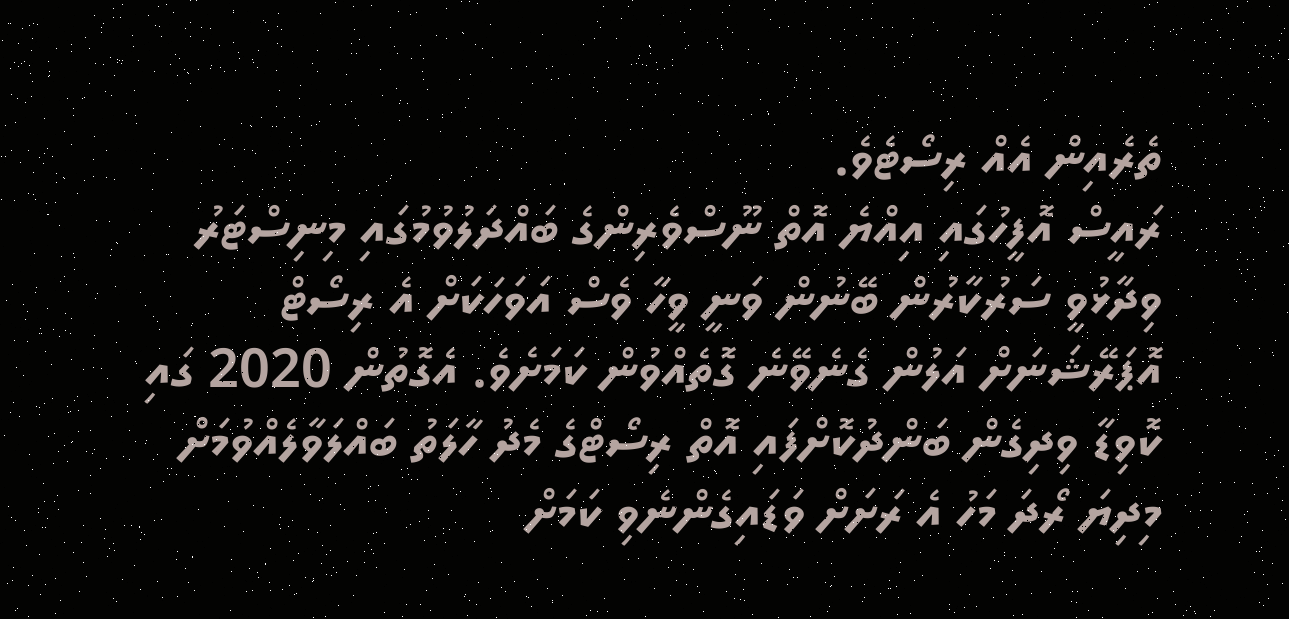ތެރެއިން އެއް ރިސޯޓެވެ.
ރައީސް އޮފީހުގައި އިއްޔެ އޮތް ނޫސްވެރިންގެ ބައްދަލުވުމުގައި މިނިސްޓަރު ވިދާޅުވީ ސަރުކާރުން ބޭނުން ވަނީ ވީހާ ވެސް އަވަހަކަށް އެ ރިސޯޓް އޮޕަރޭޝަނަށް އަލުން ގެނެވޭނެ ގޮތެއްވުން ކަމަށެވެ. އެގޮތުން 2020 ގައި ކޮވިޑާ ވިދިގެން ބަންދުކޮށްފައި އޮތް ރިސޯޓްގެ މެދު ހާލަތު ބައްލަވާލެއްވުމަށް މިދިޔަ ރޯދަ މަހު އެ ރަށަށް ވަޑައިގެންނެވި ކަމަށް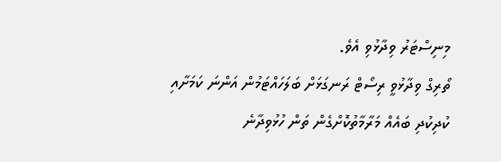މިނިސްޓަރު ވިދާޅުވި އެވެ.
ތޯރިގް ވިދާޅުވީ ރިސޯޓް ރަނގަޅަށް ބަލަހައްޓަމުން އަންނަ ކަމަށާއި ކުދިކުދި ބައެއް މަރާމާތުކޮށްގެން ތަން ހުޅުވިދާނެ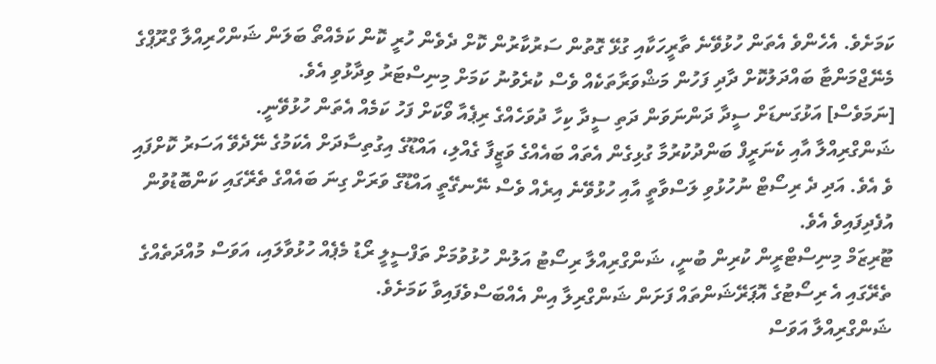ކަމަށެވެ. އެހެންވެ އެތަން ހުޅުވޭނެ ތާރީހަކާއި ގުޅޭ ގޮތުން ސަރުކާރުން ކޮށް ދެވެން ހުރީ ކޮން ކަމެއްތޯ ބަލަން ޝަންހްރިއްލާ ގްރޫޕްގެ މެނޭޖްމަންޓާ ބައްދަލުކޮށް ދާދި ފަހުން މަޝްވަރާތަކެއް ވެސް ކުރެވުނު ކަމަށް މިނިސްޓަރު ވިދާޅުވި އެވެ.
[ނަމަވެސް] އަޅުގަނޑަށް ސީދާ ދަންނަވަން ދަތި ސީދާ ކިހާ ދުވަހެއްގެ ރިޕެއާ ވޯކަށް ފަހު ކަމެއް އެތަން ހުޅުވޭނީ.
ޝަންގްރިއްލާ އާއި ކެނަރީފް ބަންދުކުރުމާ ގުޅިގެން އެތައް ބައެއްގެ ވަޒީފާ ގެއްލި، އައްޑޫގެ އިގުތިސާދަށް އެކަމުގެ ނޭދެވޭ އަސަރު ކޮށްފައި ވެ އެވެ. އަދި ދެ ރިސޯޓް ނުހުޅުވި ލަސްވާތީ އާއި ހުޅުވޭނެ އިރެއް ވެސް ނޭނގޭތީ އައްޑޫގެ ވަރަށް ގިނަ ބައެއްގެ ތެރޭގައި ކަންބޮޑުވުން އުފެދިފައިވެ އެވެ.
ޓޫރިޒަމް މިނިސްޓްރީން ކުރިން ބުނީ، ޝަންގްރިއްލާ ރިސޯޓު އަލުން ހުޅުވުމަށް ތަފްސީލީ ރޯޑު މެޕެއް ހުޅުވާލައި، އަވަސް މުއްދަތެއްގެ ތެރޭގައި އެ ރިސޯޓުގެ އޮޕަރޭޝަންތައް ފަށަން ޝަންގްރިލާ އިން އެއްބަސްވެފައިވާ ކަމަށެވެ.
ޝަންގްރިއްލާ އަވަސް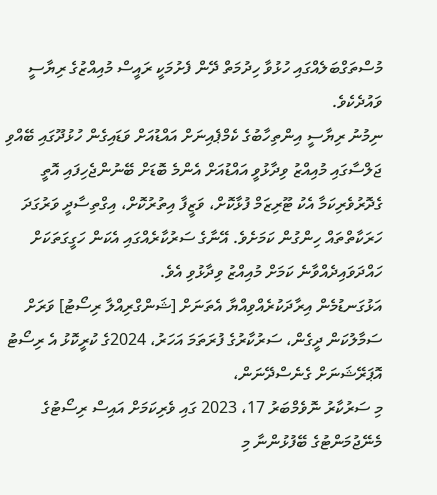މުސްތަގްބަލެއްގައި ހުޅުވާ ހިދުމަތް ދޭން ފެށުމަކީ ރައީސް މުއިއްޒުގެ ރިޔާސީ ވައުދެކެވެ.
ނިމުނު ރިޔާސީ އިންތިހާބުގެ ކެމްޕެއިނަށް އައްޑުއަށް ވަޑައިގެން ހުޅުދޫގައި ބޭއްވި ޖަލްސާގައި މުއިއްޒު ވިދާޅުވީ އައްޑުއަށް އެންމެ ބޮޑަށް ބޭނުންޖެހިފައި އޮތީ ގެދޮރުވެރިކަމާ އެކު ޓޫރިޒަމް ފުޅާކޮށް، ވަޒީފާ އިތުރުކޮށް، އިގްތިސާދީ ވަރުގަދަ ހަރަކާތްތައް ހިންގުން ކަމަށެވެ. އޭނާގެ ސަރުކާރެއްގައި އެކަން ހަގީގަތަކަށް ހައްދަވައިދެއްވާނެ ކަމަށް މުއިއްޒު ވިދާޅުވި އެވެ.
އަޅުގަނޑުމެން އިރާދަކުރެއްވިއްޔާ އެތަނަށް [ޝަންގްރިއްލާ ރިސޯޓު] ވަރަށް ސަމާލުކަން ދީގެން، ސަރުކާރުގެ ފުރަތަމަ އަހަރު، 2024ގެ ކުރީކޮޅު އެ ރިސޯޓު އޮޕަރޭޝަނަށް ގެނެސްދޭނަން،
މި ސަރުކާރު ނޮވެމްބަރު 17، 2023 ގައި ވެރިކަމަށް އައިސް ރިސޯޓުގެ މެނޭޖުމަންޓުގެ ބޭފުޅުންނާ މި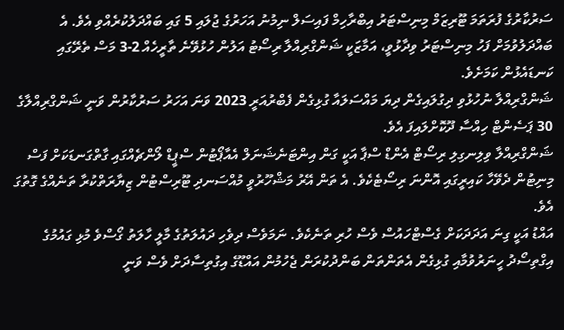ސަރުކާރުގެ ފުރަތަމަ ޓޫރިޒަމް މިނިސްޓަރު އިބްރާހިމް ފައިސަލް ނިމުނު އަހަރުގެ ޖުލައި 5 ގައި ބައްދަލުކުރެއްވި އެވެ. އެ ބައްދަލުވުމަށް ފަހު މިނިސްޓަރު ވިދާޅުވީ، އަމާޒަކީ ޝަންގްރިއްލާ ރިސޯޓު އަލުން ހުޅުވޭނެ ތާރީހެއް 2-3 މަސް ތެރޭގައި ކަނޑައެޅުން ކަމަށެވެ.
ޝަންގްރިއްލާ ނުހުޅުވި ދިގުލައިގެން ދިޔަ މައްސަލައާ ގުޅިގެން ފެބްރުއަރީ 2023 ވަނަ އަހަރު ސަރުކާރުން ވަނީ ޝަންގްރިއްލާގެ 30 ޕަސެންޓް ހިއްސާ ދޫކޮށްލައިފަ އެވެ.
ޝަންގްރިއްލާ ވިލިނގިލި ރިސޯޓް އެންޑް ސްޕާ އަކީ ގަން އިންޓަނެޝަނަލް އެއާޕޯޓުން ސްޕީޑް ލޯންޗެއްގައި ގާތްގަނޑަކަށް ފަސް މިނިޓުން ދެވޭހާ ކައިރީގައި އޮންނަ ރިސޯޓެކެވެ. އެ ތަން އޭރު މަޝްހޫރުވީ މުއްސަނދި ޓޫރިސްޓުން ޒިޔާރަތްކުރާ ތަނެއްގެ ގޮތުގަ އެވެ.
އައްޑު އަކީ ގިނަ އަދަދަކަށް ގެސްޓްހައުސް ވެސް ހުރި ތަނެކެވެ. ނަމަވެސް ދިވެހި ދައުލަތުގެ މާލީ ހާލަތު ގޯސްވެ މުޅި ގައުމުގެ އިގްތިސޯދު ހީނަރުވުމާއި ގުޅިގެން އެތަންތަން ބަންދުކުރަން ޖެހުމުން އައްޑޫގެ އިގުތިސާދަށް ވެސް ވަނީ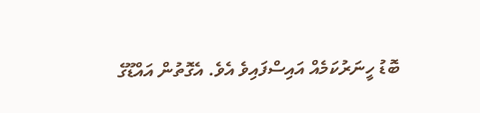ބޮޑު ހީނަރުކަމެއް އައިސްފައިވެ އެވެ. އެގޮތުން އައްޑޫގެ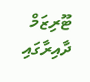ޓޫރިޒަމް ދާއިރާގައި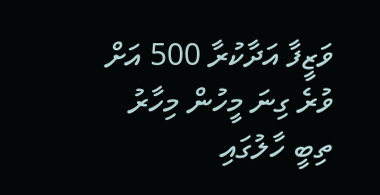ވަޒީފާ އަދާކުރާ 500 އަށް ވުރެ ގިނަ މީހުން މިހާރު ތިބީ ހާލުގައި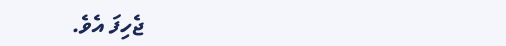ޖެހިފަ އެވެ.